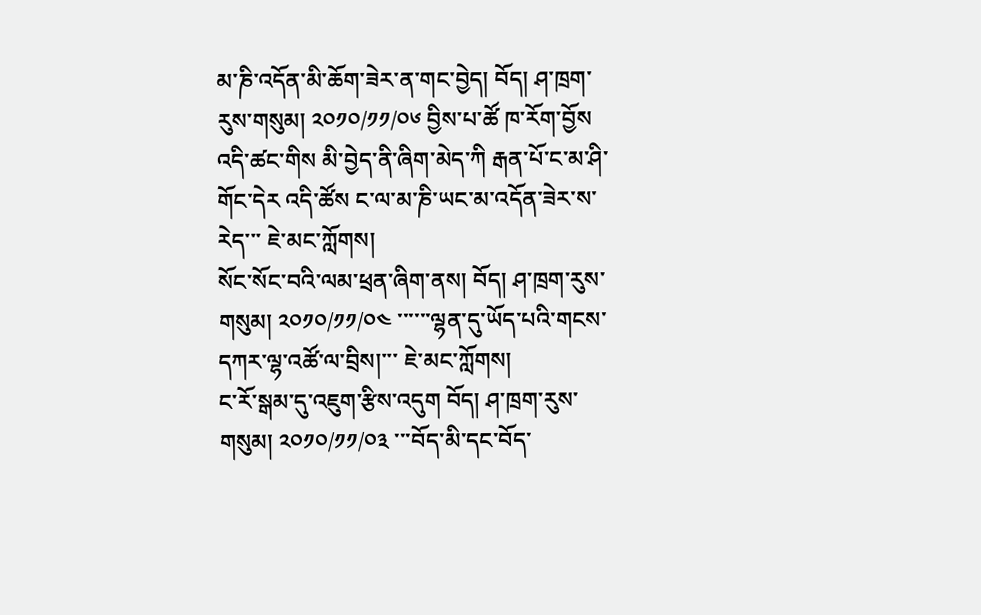མ་ཎི་འདོན་མི་ཆོག་ཟེར་ན་གང་བྱེད། བོད། ཤ་ཁྲག་རུས་གསུམ། ༢༠༡༠/༡༡/༠༦ བྱིས་པ་ཚོ ཁ་རོག་བྱོས འདི་ཚང་གིས མི་བྱེད་ནི་ཞིག་མེད་ཀི རྒན་པོ་ང་མ་ཤི་གོང་དེར འདི་ཚོས ང་ལ་མ་ཎི་ཡང་མ་འདོན་ཟེར་ས་རེད་་་ ཇེ་མང་ཀློགས།
སོང་སོང་བའི་ལམ་ཕྲན་ཞིག་ནས། བོད། ཤ་ཁྲག་རུས་གསུམ། ༢༠༡༠/༡༡/༠༤ ་་་་་་ལྷན་དུ་ཡོད་པའི་གངས་དཀར་ལྷ་འཚོ་ལ་བྲིས།་་་ ཇེ་མང་ཀློགས།
ང་རོ་སྒམ་དུ་འཇུག་རྩིས་འདུག བོད། ཤ་ཁྲག་རུས་གསུམ། ༢༠༡༠/༡༡/༠༣ ་་་བོད་མི་དང་བོད་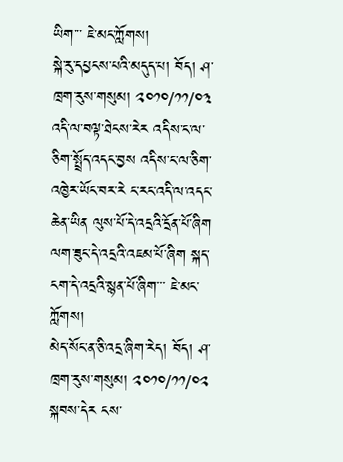ཡིག་་་ ཇེ་མང་ཀློགས།
སྐེ་རུ་དཔྱངས་པའི་མདུད་པ། བོད། ཤ་ཁྲག་རུས་གསུམ། ༢༠༡༠/༡༡/༠༣ འདི་ལ་བལྟ་ཐེངས་རེར འདིས་ང་ལ་ཅིག་སྤྲོད་འདང་བྱས འདིས་ང་ལ་ཅིག་འཁྱེར་ཡོང་བར་རེ ང་རང་འདི་ལ་འདང་ཆེན་ཡིན ལུས་པོ་དེ་འདྲའི་དྲོན་པོ་ཞིག ལག་ཟུང་དེ་འདྲའི་འཇམ་པོ་ཞིག སྐད་ངག་དེ་འདྲའི་སྙན་པོ་ཞིག་་་ ཇེ་མང་ཀློགས།
མེད་སོང་ན་ཅི་འདྲ་ཞིག་རེད། བོད། ཤ་ཁྲག་རུས་གསུམ། ༢༠༡༠/༡༡/༠༢ སྐབས་དེར ངས་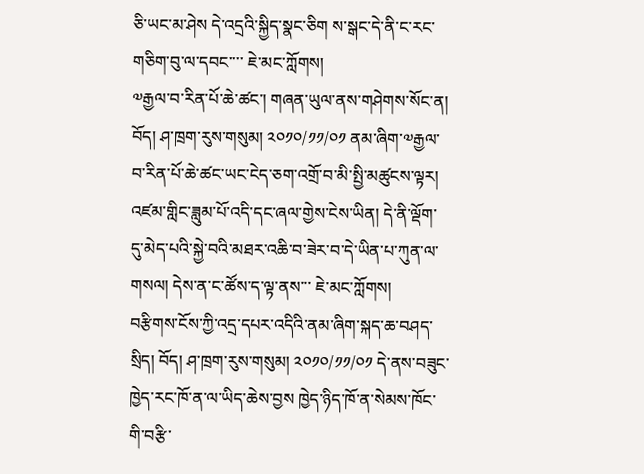ཅི་ཡང་མ་ཤེས དེ་འདྲའི་སྐྱིད་སྣང་ཅིག ས་སྒང་དེ་ནི་ང་རང་གཅིག་བུ་ལ་དབང་་་་ ཇེ་མང་ཀློགས།
༧རྒྱལ་བ་རིན་པོ་ཆེ་ཚང་། གཞན་ཡུལ་ནས་གཤེགས་སོང་ན། བོད། ཤ་ཁྲག་རུས་གསུམ། ༢༠༡༠/༡༡/༠༡ ནམ་ཞིག་༧རྒྱལ་བ་རིན་པོ་ཆེ་ཚང་ཡང་ངེད་ཅག་འགྲོ་བ་མི་སྤྱི་མཚུངས་ལྟར། འཛམ་གླིང་ཟླུམ་པོ་འདི་དང་ཞལ་གྱེས་ངེས་ཡིན། དེ་ནི་ལྡོག་དུ་མེད་པའི་སྐྱེ་བའི་མཐར་འཆི་བ་ཟེར་བ་དེ་ཡིན་པ་ཀུན་ལ་གསལ། དེས་ན་ང་ཚོས་ད་ལྟ་ནས་་་ ཇེ་མང་ཀློགས།
བརྩིགས་ངོས་ཀྱི་འདྲ་དཔར་འདིའི་ནམ་ཞིག་སྐད་ཆ་བཤད་སྲིད། བོད། ཤ་ཁྲག་རུས་གསུམ། ༢༠༡༠/༡༡/༠༡ དེ་ནས་བཟུང་ ཁྱེད་རང་ཁོ་ན་ལ་ཡིད་ཆེས་བྱས ཁྱེད་ཉིད་ཁོ་ན་སེམས་ཁོང་གི་བརྩི་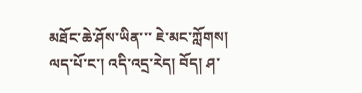མཐོང་ཆེ་ཤོས་ཡིན་་་ ཇེ་མང་ཀློགས།
ལད་པོ་ང་། འདི་འདྲ་རེད། བོད། ཤ་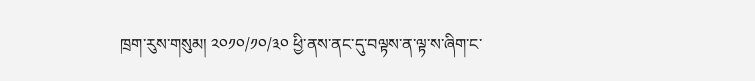ཁྲག་རུས་གསུམ། ༢༠༡༠/༡༠/༣༠ ཕྱི་ནས་ནང་དུ་བལྟས་ན་ལྟ་ས་ཞིག་ང་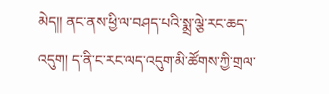མེད།། ནང་ནས་ཕྱི་ལ་བཤད་པའི་སྨྲ་ལྕེ་རང་ཆད་འདུག། ད་ནི་ང་རང་ལད་འདུག་མི་ཚོགས་ཀྱི་གྲལ་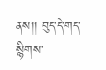ནས།། བུད་དེ་གད་སྙིགས་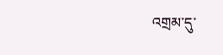འགྲམ་དུ་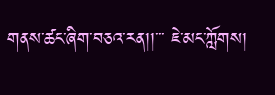གནས་ཚང་ཞིག་བཅའ་རན།།་་་ ཇེ་མང་ཀློགས།